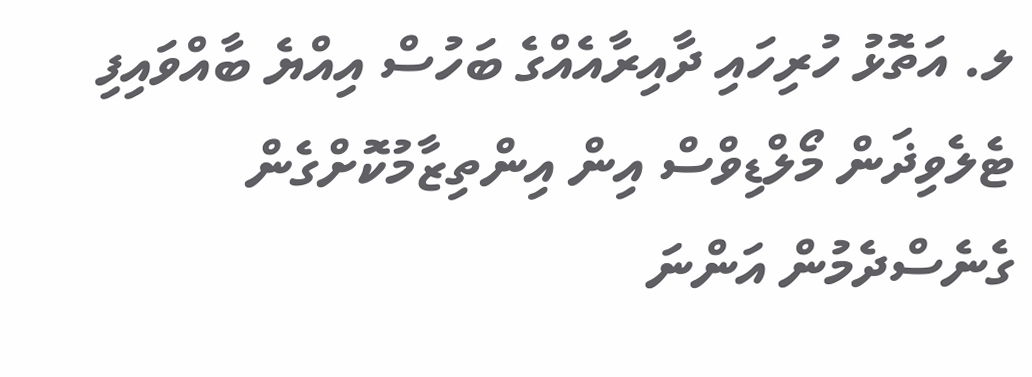ލ. އަތޮޅު ހުރިހައި ދާއިރާއެއްގެ ބަހުސް އިއްޔެ ބާއްވައިފި
ޓެލެވިޛަން މޯލްޑިވްސް އިން އިންތިޒާމުކޮށްގެން ގެނެސްދެމުން އަންނަ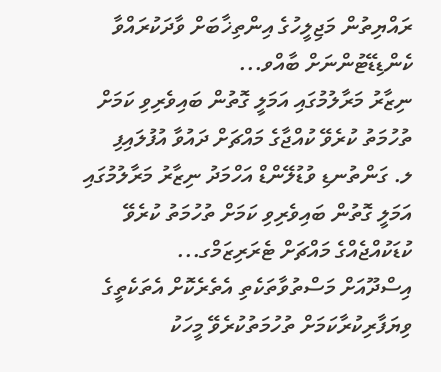ރައްޔިތުން މަޖިލީހުގެ އިންތިޚާބަށް ވާދަކުރައްވާ ކެންޑިޑޭޓުންނަށް ބާއްވ...
ނިޒާރު މަރާލުމުގައި އަމަލީ ގޮތުން ބައިވެރިވި ކަމަށް ތުހުމަތު ކުރެވޭ ކުއްޖާގެ މައްޗަށް ދައުވާ އުފުލައިފި
ލ. ގަންތުނޑި ވުޑުލޭންޑް އަހްމަދު ނިޒާރު މަރާލުމުގައި އަމަލީ ގޮތުން ބައިވެރިވި ކަމަށް ތުހުމަތު ކުރެވޭ ކުޑަކުއްޖެއްގެ މައްޗަށް ޓެރަރިޒަމްގ...
އިސްދޫއަށް މަސްތުވާތަކެތި އެތެރެކޮށް އެތަކެތީގެ ވިޔަފާރިކުރާކަމަށް ތުހުމަތުކުރެވޭ މީހަކު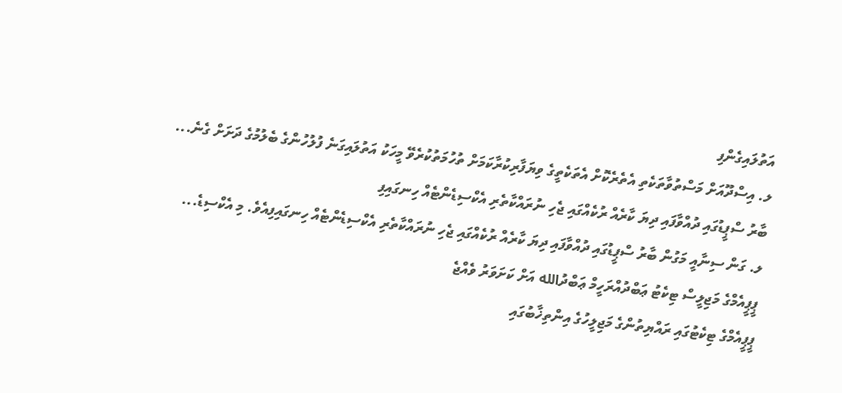އަތުލައިގެންފި
ލ. އިސްދޫއަށް މަސްތުވާތަކެތި އެތެރެކޮށް އެތަކެތީގެ ވިޔަފާރިކުރާކަމަށް ތުހުމަތުކުރެވޭ މީހަކު އަތުލައިގަނެ ފުލުހުންގެ ބެލުމުގެ ދަށަށް ގެނެ...
ބާރު ސްޕީޑުގައި ދުއްވާފައި ދިޔަ ކާރެއް ރުކެއްގައި ޖެހި ނުރައްކާތެރި އެކްސިޑެންޓެއް ހިނގައިފި
ލ. ގަން ސިނާއީ މަގުން ބާރު ސްޕީޑުގައި ދުއްވާފައި ދިޔަ ކާރެއް ރުކެއްގައި ޖެހި ނުރައްކާތެރި އެކްސިޑެންޓެއް ހިނގައިފިއެވެ. މި އެކްސިޑެ...
ޕީޕީއެމްގެ މަޖިލީސް ޓިކެޓު ޢަބްދުއްރަހީމް ޢަބްދުالله އަށް ކަށަވަރު ވެއްޖެ
ޕީޕީއެމްގެ ޓިކެޓުގައި ރައްޔިތުންގެ މަޖިލީހުގެ އިންތިޚާބުގައި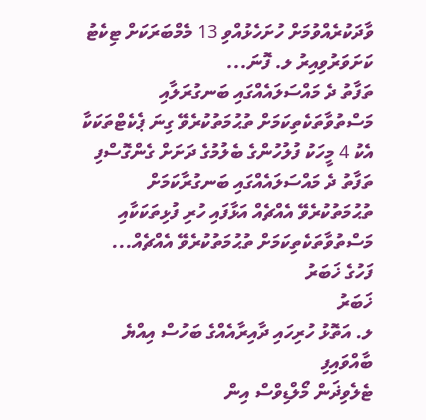ވާދަކުރެއްވުމަށް ހުށަހެޅުއްވި 13 މެމްބަރަކަށް ޓިކެޓު ކަށަވަރުވިއިރު ލ. ފޮނަ...
ތަފާތު ދެ މައްސަލައެއްގައި ބަނގުރަލާއި މަސްތުވާތަކެތިކަމަށް ތުޙުމަތުކުރެވޭ ގިނަ ޕެކެޓްތަކަކާ އެކު 4 މީހަކު ފުލުހުންގެ ބެލުމުގެ ދަށަށް ގެންގޮސްފި
ތަފާތު ދެ މައްސަލައެއްގައި ބަނގުރާކަމަށް ތުޙުމަތުކުރެވޭ އެއްޗެއް އަޅާފައި ހުރި ފުޅިތަކަކާއި މަސްތުވާތަކެތިކަމަށް ތުޙުމަތުކުރެވޭ އެއްޗެއް...
ފަހުގެ ޚަބަރު
ޚަބަރު
ލ. އަތޮޅު ހުރިހައި ދާއިރާއެއްގެ ބަހުސް އިއްޔެ ބާއްވައިފި
ޓެލެވިޛަން މޯލްޑިވްސް އިން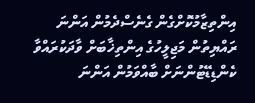އިންތިޒާމުކޮށްގެން ގެނެސްދެމުން އަންނަ ރައްޔިތުން މަޖިލީހުގެ އިންތިޚާބަށް ވާދަކުރައްވާ ކެންޑިޑޭޓުންނަށް ބާއްވަމުން އަންނަ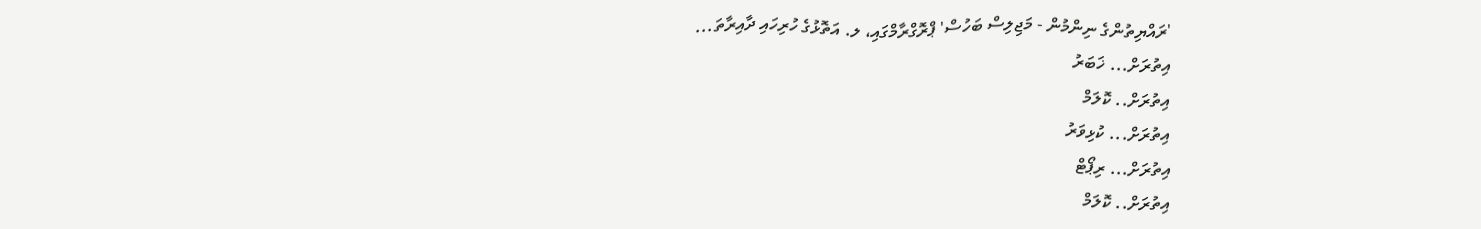'ރައްޔިތުންގެ ނިންމުން - މަޖިލިސް ބަހުސް' ޕްރޮގްރާމްގައި، ލ. އަތޮޅުގެ ހުރިހައި ދާއިރާތަ...
އިތުރަށް... ޚަބަރު
އިތުރަށް.. ކޮލަމް
އިތުރަށް... ކުޅިވަރު
އިތުރަށް... ރިޕޯޓް
އިތުރަށް.. ކޮލަމް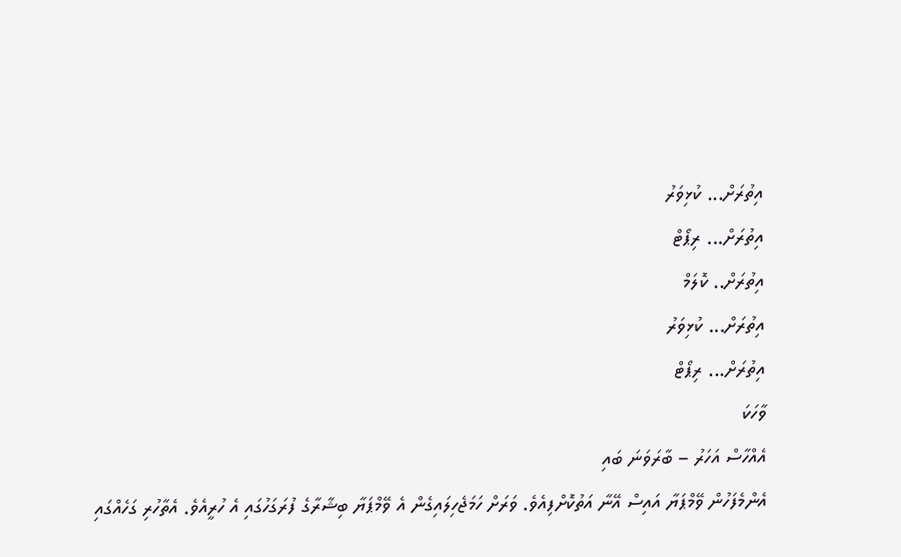އިތުރަށް... ކުޅިވަރު
އިތުރަށް... ރިޕޯޓް
އިތުރަށް.. ކޮލަމް
އިތުރަށް... ކުޅިވަރު
އިތުރަށް... ރިޕޯޓް
ވާހަކަ
އެއްހާސް އަހަރު – ބާރަވަނަ ބައި
އެންމެފަހުން ވޭމްޕަޔާ އައިސް އޭނާ އަތުކޮށްފިއެވެ. ވަރަށް ހަމަޖެހިލައިގެން އެ ވޭމްޕަޔާ ބިޝާރާގެ ފުރަގަހުގައި އެ ހުރީއެވެ. އެތާހުރި ގަހެއްގައި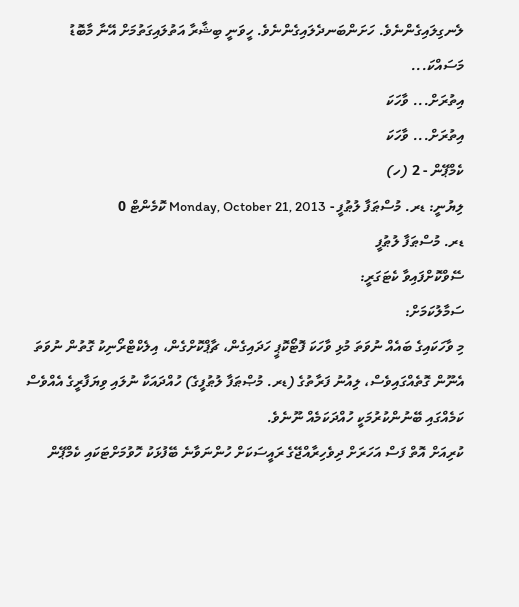ލެނގިލައިގެންނެވެ. ހަށަންބަނދެލައިގެންނެވެ. ހީވަނީ ބިޝާރާ އަތުލައިގަތުމަށް އޭނާ މާބޮޑު މަސައްކަ...
އިތުރަށް... ވާހަކަ
އިތުރަށް... ވާހަކަ
ކެމްޕޭން - 2 (ހ)
ލިޔުނީ: ޑރ. މުސްޠަފާ ލުޠުފީ - Monday, October 21, 2013 ކޮމެންޓް 0
ޑރ. މުސްޠަފާ ލުޠުފީ
ސޭވްކޮށްފައިވާ ކެޓަގަރީ:
ސަމާލުކަމަށް:
މި ވާހަކައިގެ ބައެއް ނުވަތަ މުޅި ވާހަކަ ފޮޓޯކޮޕީ ހަދައިގެން، ޗާޕްކޮށްގެން، އިލެކްޓްރޯނިކު ގޮތުން ނުވަތަ އެނޫން ގޮތެއްގައިވެސް، ލިއުނު ފަރާތުގެ (ޑރ. މުޞްޠަފާ ލުޠުފީގެ) ހުއްދައަކާ ނުލައި ވިޔަފާރީގެ އެއްވެސް ކަމެއްގައި ބޭނުންކުރުމަކީ ހުއްދަކަމެއް ނޫނެވެ.
ކުރިއަށް އޮތް ފަސް އަހަރަށް ދިވެހިރާއްޖޭގެ ރައީސަކަށް ހުންނަވާނެ ބޭފުޅަކު ހޮވުމަށްޓަކައި ކެމްޕޭން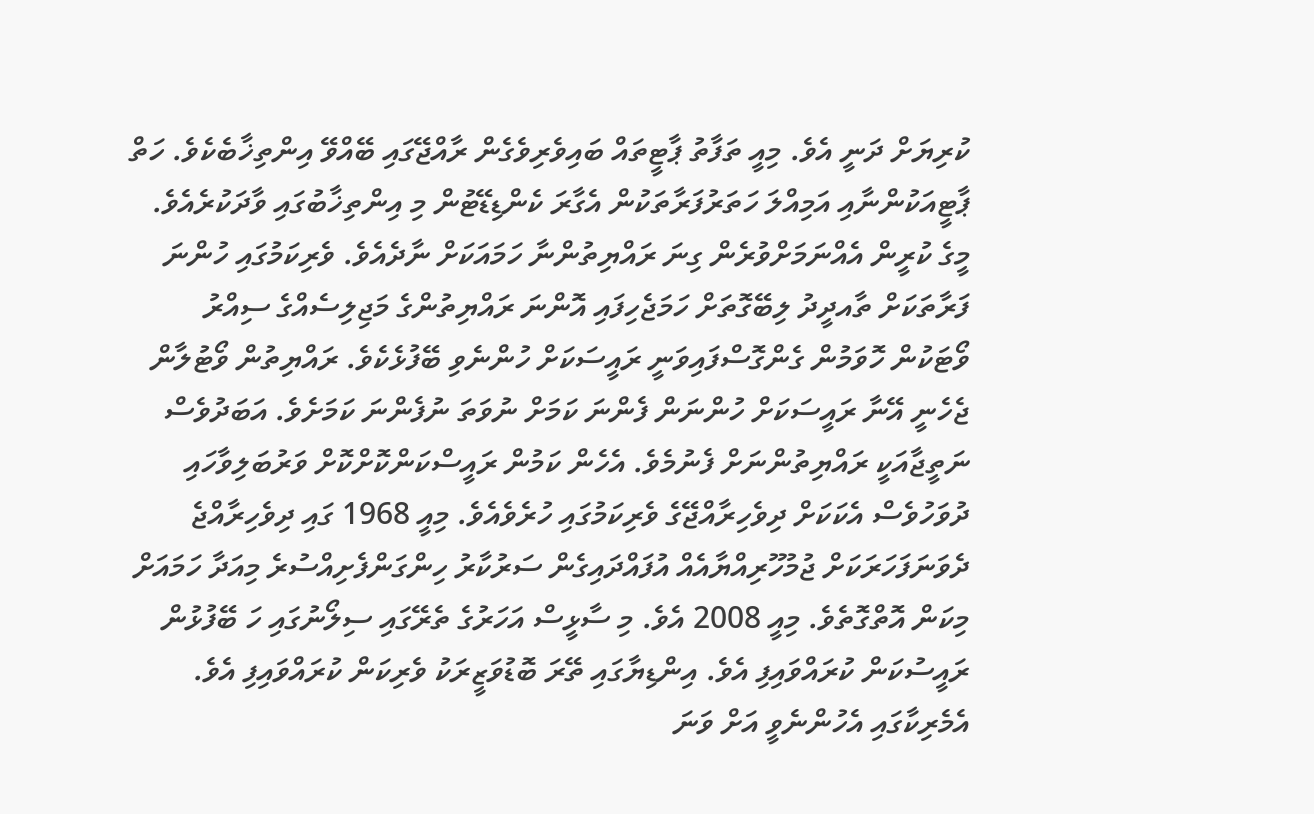ކުރިޔަށް ދަނީ އެވެ. މިއީ ތަފާތު ޕާޓީތައް ބައިވެރިވެގެން ރާއްޖޭގައި ބޭއްވޭ އިންތިޚާބެކެވެ. ހަތް ޕާޓީއަކުންނާއި އަމިއްލަ ހަތަރުފަރާތަކުން އެގާރަ ކެންޑިޑޭޓުން މި އިންތިޚާބުގައި ވާދަކުރެއެވެ. މީގެ ކުރީން އެއްނަމަށްވުރެން ގިނަ ރައްޔިތުންނާ ހަމައަކަށް ނާދެއެވެ. ވެރިކަމުގައި ހުންނަ ފަރާތަކަށް ތާއދީދު ލިބޭގޮތަށް ހަމަޖެހިފައި އޮންނަ ރައްޔިތުންގެ މަޖިލިސެއްގެ ސިއްރު ވޯޓަކުން ހޮވަމުން ގެންގޮސްފައިވަނީ ރައީސަކަށް ހުންނެވި ބޭފުޅެކެވެ. ރައްޔިތުން ވޯޓުލާން ޖެހެނީ އޭނާ ރައީސަކަށް ހުންނަން ފެންނަ ކަމަށް ނުވަތަ ނުފެންނަ ކަމަށެވެ. އަބަދުވެސް ނަތީޖާއަކީ ރައްޔިތުންނަށް ފެނުމެވެ. އެހެން ކަމުން ރައީސްކަންކޮށްކޮށް ވަރުބަލިވާހައި ދުވަހުވެސް އެކަކަށް ދިވެހިރާއްޖޭގެ ވެރިކަމުގައި ހުރެވެއެވެ. މިއީ 1968 ގައި ދިވެހިރާއްޖެ ދެވަނަފަހަރަކަށް ޖުމުހޫރިއްޔާއެއް އުފައްދައިގެން ސަރުކާރު ހިންގަންފެށިއްސުރެ މިއަދާ ހަމައަށް މިކަން އޮތްގޮތެވެ. މިއީ 2008 އެވެ. މި ސާޅީސް އަހަރުގެ ތެރޭގައި ސިލޯނުގައި ހަ ބޭފުޅުން ރައީސުކަން ކުރައްވައިފި އެވެ. އިންޑިޔާގައި ތޭރަ ބޮޑުވަޒީރަކު ވެރިކަން ކުރައްވައިފި އެވެ. އެމެރިކާގައި އެހުންނެވީ އަށް ވަނަ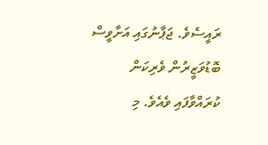ރައީސެވެ. ޖަޕާނުގައި އަށާވީސް ބޮޑުވަޒީރުން ވެރިކަން ކުރައްވާފައި ވެއެވެ. މި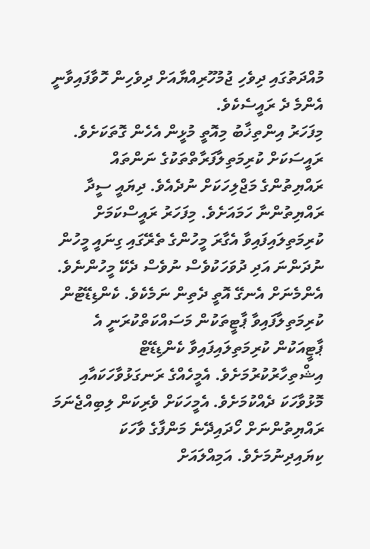މުއްދަތުގައި ދިވެހި ޖުމުހޫރިއްޔާއަށް ދިވެހިން ހޮވާފައިވާނީ އެންމެ ދެ ރައީސެކެވެ.
މިފަހަރު އިންތިޚާބު މިއޮތީ މުޅީން އެހެން ގޮތަކަށެވެ. ރައީސަކަށް ކުރިމަތިލާފަރާތްތަކުގެ ނަންތައް ރައްޔިތުންގެ މަޖްލިހަކަށް ނުދެއެވެ. ދިޔައީ ސީދާ ރައްޔިތުންނާ ހަމައަށެވެ. މިފަހަރު ރައީސްކަމަށް ކުރިމަތިލައިފައިވާ އެގާރަ މީހުންގެ ތެރޭގައި ގިނައީ މީހުން ނުދަންނަ އަދި ދުވަހަކުވެސް ނުވެސް ދެކޭ މީހުންނެވެ. އެންމެނަށް އެނގޭ އޮތީ ދެތިން ނަމެކެވެ. ކެންޑިޑޭޓުން ކުރިމަތިލާފައިވާ ޕާޓީތަކުން މަސައްކަތްކުރަނީ އެ ޕާޓީއަކުން ކުރިމަތިލައިފައިވާ ކެންޑިޑޭޓް އިޝްތިހާރުކުރުމަށެވެ. އެމީހެއްގެ ރަނގަޅުވާހަކައާއި މޮޅުވާހަކަ ދެއްކުމަށެވެ. އެމީހަކަށް ވެރިކަން ލިބިއްޖެނަމަ ރައްޔިތުންނަށް ހޯދައިދޭނެ މަންފާގެ ވާހަކަ ކިޔައިދިނުމަށެވެ. އަމިއްލައަށް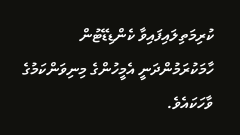ކުރިމަތިލައިފައިވާ ކެންޑިޑޭޓުން ހާމަކުރަމުންދަނީ އެމީހުންގެ މިނިވަންކަމުގެ ވާހަކައެވެ.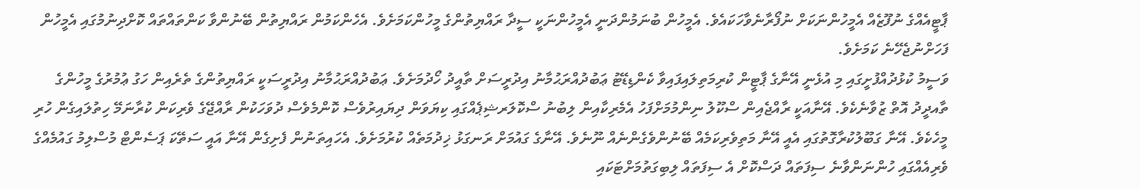ޕާޓީއެއްގެ ނުފޫޒެއް އެމީހުންނަކަށް ނުފޯރާނެވާހަކައެވެ. އެމީހުން ބުނަމުންދަނީ އެމީހުންނަކީ ސީދާ ރައްޔިތުންގެ މީހުންކަމަށެވެ. އެހެންކަމުން ރައްޔިތުން ބޭނުންވާ ކަންތައްތައް ކޮށްދިނުމުގައި އެމީހުން ފަހަށްނުޖެހޭނެ ކަމަށެވެ.
ވަސީމު ކުޅުދުއްފުށީގައި މި އުޅެނީ އޭނާގެ ޕާޓީން ކުރިމަތިލައިފައިވާ ކެންޑިޑޭޓު ޢަބުދުއްރަޙުމާނު އިދުރީސަށް ތާއީދު ހޯދުމަށެވެ. ޢަބުދުއްރަޙުމާނު އިދުރީސަކީ ރައްޔިތުންގެ ތެރެއިން ހަގު ޢުމުރުގެ މީހުންގެ ތާއދީދު އޮތް ޒުވާނެކެވެ. އޭނާއަކީ ރާއްޖެއިން ސްކޫލު ނިންމުމަށްފަހު އެމެރިކާއިން ލިބުނު ސްކޮލަރޝިޕެއްގައި ކިޔަވަން ދިޔައިރުވެސް ކޮންމެވެސް ދުވަހަކުން ރާއްޖޭގެ ވެރިކަން ކުރާނަމޭ ހިތުލައިގެން ހުރި މީހެކެވެ. އޭނާ ގަބޫލުކުރާގޮތުގައި އެއީ އޭނާ މަތިވެރިކަމެއް ބޭނުންވެގެންނެއް ނޫނެވެ. އޭނާގެ ގައުމަށް ރަނގަޅު ޚިދުމަތެއް ކުރުމަށެވެ. އެހައިތަނުން ފެށިގެން އޭނާ އައީ ސަތޭކަ ޕަސެންޓް މުސްލިމު ގައުމެއްގެ ވެރިއެއްގައި ހުންނަންވާނެ ސިފަތައް ދަސްކޮށް އެ ސިފަތައް ލިބިގަތުމަށްޓަކައި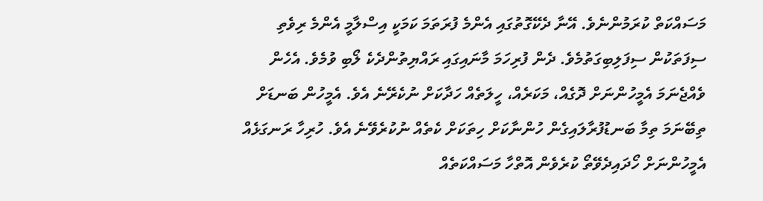މަސައްކަތް ކުރަމުންނެވެ. އޭނާ ދެކޭގޮތުގައި އެންމެ ފުރަތަމަ ކަމަކީ އިސްލާމީ އެންމެ ރިވެތި ސިފަތަކުން ސިފަލިބިގަތުމެވެ. ދެން ފުރިހަމަ މާނައިގައި ރައްޔިތުންދެކެ ލޯބި ވުމެވެ. އެހެން ވެއްޖެނަމަ އެމީހުންނަށް ދޮގެއް، މަކަރެއް، ހީލަތެއް ހަދާކަށް ނުކެރޭނެ އެވެ. އެމީހުން ބަނޑަށް ތިބޭނަމަ ތިމާ ބަނޑުފުރާލައިގެން ހުންނާކަށް ހިތަކަށް ކެތެއް ނުކުރެވޭނެ އެވެ. ހުރިހާ ރަނގަޅެއް އެމީހުންނަށް ހޯދައިދެވޭތޯ ކުރެވެން އޮތްހާ މަސައްކަތެއް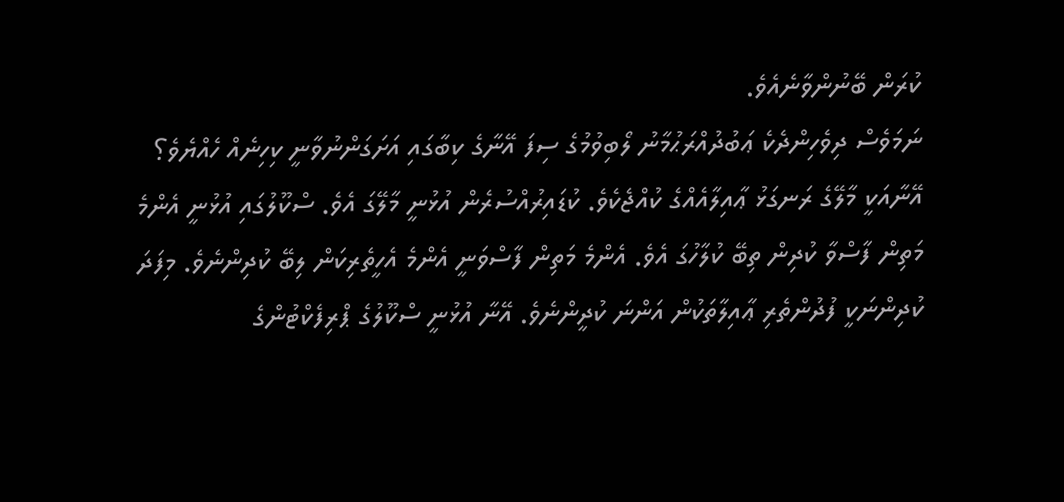ކުރަން ބޭނުންވާނެއެވެ.
ނަމަވެސް ދިވެހިންދެކެ ޢަބުދުއްރަޙުމާނު ލޯބިވުމުގެ ސިފަ އޭނާގެ ކިބާގައި އަށަގަންނުވާނީ ކިހިނެއް ހެއްޔެވެ؟ އޭނާއަކީ މާލޭގެ ރަނގަޅު ޢާއިލާއެއްގެ ކުއްޖެކެވެ. ކުޑައިރުއްސުރެން އުޅުނީ މާލޭގަ އެވެ. ސްކޫލުގައި އުޅުނީ އެންމެ މަތިން ފާސްވާ ކުދިން ތިބޭ ކުލާހުގަ އެވެ. އެންމެ މަތިން ފާސްވަނީ އެންމެ އެހީތެރިކަން ލިބޭ ކުދިންނެވެ. މިފަދަ ކުދިންނަކީ ފުދުންތެރި ޢާއިލާތަކުން އަންނަ ކުދީންނެވެ. އޭނާ އުޅުނީ ސްކޫލުގެ ޕްރިފެކްޓުންގެ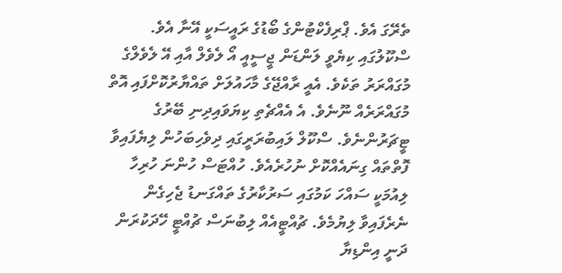ތެރޭގަ އެވެ. ޕްރިފެކްޓުންގެ ބޯޑުގެ ރައީސަކީ އޭނާ އެވެ. ސްކޫލުގައި ކިޔެވީ ލަންޑަން ޖީސީއީ އޯ ލެވެލް އާއި އޭ ލެވެލްގެ މުގައްރަރު ތަކެވެ. އެއީ ރާއްޖޭގެ މާހައުލަށް ތައްޔާރުކޮށްފައި އޮތް މުގައްރަރެއް ނޫނެވެ. އެ އެއްޗެތި ކިޔަވައިދިނި ބޭރުގެ ޓީޗަރުންނެވެ. ސްކޫލް ލައިބުރަރީގައި ދިވެހިބަހުން ލިޔެފައިވާ ފޮތްތައް ގިނައެއްކޮށް ނުހުރެއެވެ. ހުއްޓަސް ހުންނަ ހުރިހާ ލިއުމަކީ ސައްހަ ކަމުގައި ސަރުކާރުގެ ތައްގަނޑު ޖެހިގެން ނެރެފައިވާ ލިޔުމެވެ. ޗުއްޓީއެއް ލިބުނަސް ޗުއްޓީ ހޭދަކުރަން ދަނީ އިންޑިޔާ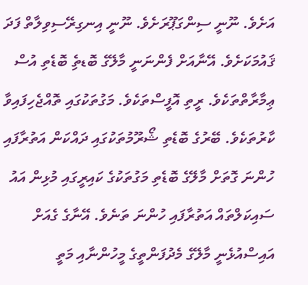އަށެވެ. ނޫނީ ސިންގަޕޫރަށެވެ. ނޫނީ އިނގިރޭސިވިލާތް ފަދަ ޤައުމަކަށެވެ. އޭނާއަށް ފެންނަނީ މާލޭގެ ބޮޑތެި ބޮޑެތި އުސް ޢިމާރާތްތަކެވެ. ރީތި އޮފީސްތަކެވެ. މަގުތަކުގައި ތޮއްޖެހިފައިވާ ކާރުތަކެވެ. ބޭރުގެ ބޮޑެތި ޝޯރޫމުތަކުގައި ދައްކަން އަތުރާފައި ހުންނަ ގޮތަށް މާލޭގެ ބޮޑެތި މަގުތަކުގެ ކައިރީގައި މުޅިން އައު ސައިކަލްތައް އަތުރާފައި ހުންނަ ތަނެވެ. އޭނާގެ ގެއަށް އައިސްއުޅެނީ މާލޭގެ މެދުފަންތީގެ މީހުންނާއި މަތީ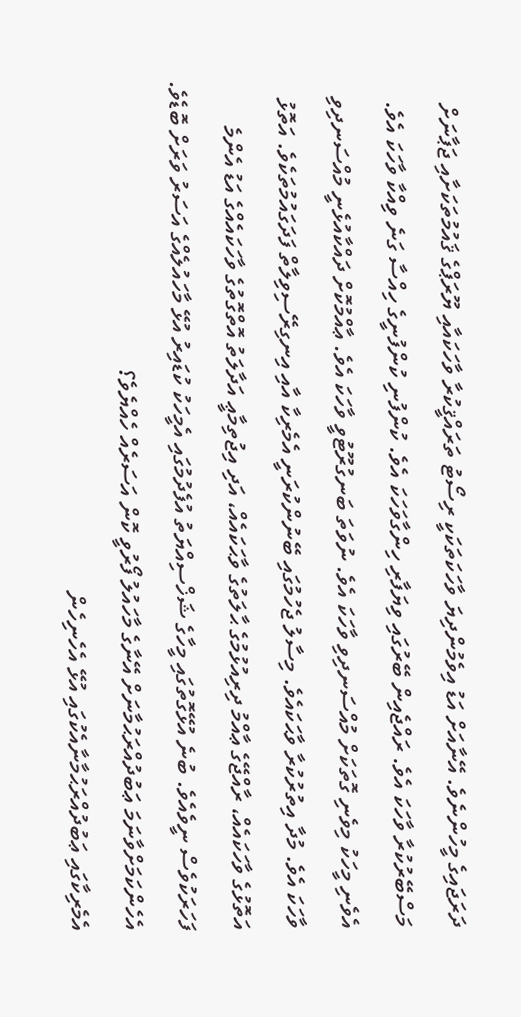ދަރަޖައިގެ މީހުންނެވެ. އޭނާއަށް އަޑު އިވެމުންދިޔަ ވާހަކަތަކަކީ ރިސޯޓު ތަރައްޤީކުރާ ވާހަކައާއި ޔޫރަޕްގެ ޤައުމުތަކަށާއި ޖަޕާނަށް މަސްބޭރުކުރާ ވާހަކަ އެވެ. ރައްޖެއިން ބޭރުގައި ވިޔަފާރި ހިންގާވަހަކަ އެވެ. ކުންފުނި ކުންފުނީގެ ހިއްސާ ގަނެ ވިއްކާ ވާހަކަ އެވެ. އެވެނި މީހަކު މިވެނި ގޮތަކަށް މުއްސަނދިވި ވާހަކަ އެވެ. ނުވަތަ ބަނގުރޫޓުވީ ވާހަކަ އެވެ. ޢާއްމުކޮށް ދައްކާއުޅެނީ މުއްސަނދިވި ވާހަކަ އެވެ. މުދާ އިތުރުކުރާ ވާޙަކައެވެ. މިސާލު ޖެހުމުގައި ބޭނުންކުރަނީ އެމެރިކާ އާއި އިނގިރޭސިވިލާތް ފަދަގައުމުތަކެވެ. އަތޮޅު އަތޮޅުގެ ވާހަކައެއް، ރާއްޖޭގެ ޢާއްމު ދިރިއުޅުމުގެ ޙާލަތުގެ ވާޙަކައެއް، އަދި އިޖުތިމާޢީ އަދާލަތު އޮތްގޮތުގެ ވާހަކައެއްގެ އަޑު އެންމެ ފަހަރަކުވެސް ނީވެއެވެ. ބުނެ އުޅޭގޮތުގައި މީހާގެ ޝަޚްސިއްޔަތު އުފެދުމުގައި އެމީހަކު ކުޑައިރު އުޅޭ މާހައުލެއްގެ އަސަރު ވަރަށް ބޮޑެވެ. އެހެންކަމަށްވާނަމަ ޢަބުދުއްރަޙުމާނަށް އޭނާގެ މާހައުލު ފޯރުވީ ކޮން އަސަރެއް ހެއްޔެވެ؟
އެމެރިކާގައި ޢަބުދުއްރަޙުމާނާއެކުގައި އުޅޭ އެހެނިހެން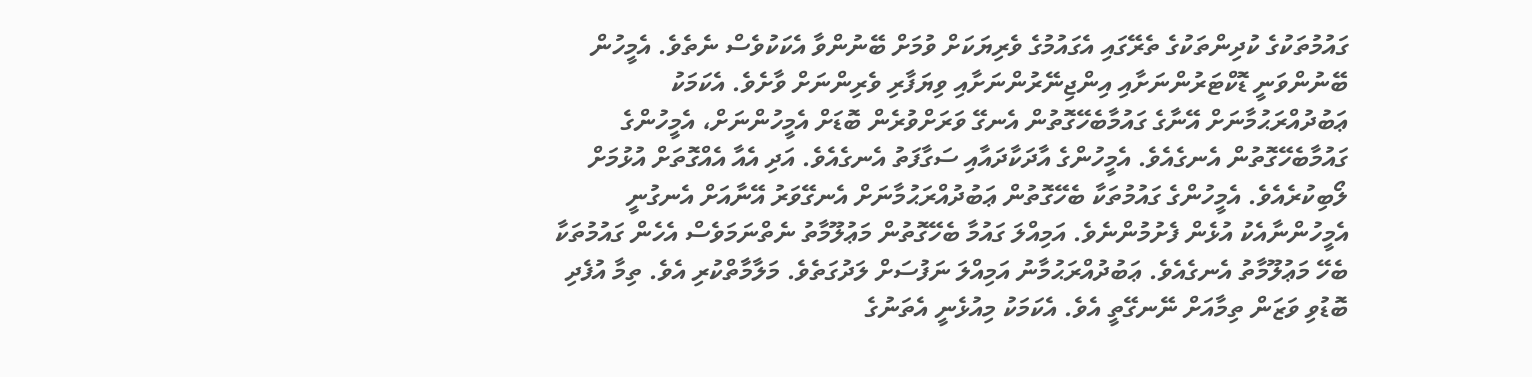ގައުމުތަކުގެ ކުދިންތަކުގެ ތެރޭގައި އެގައުމުގެ ވެރިޔަކަށް ވުމަށް ބޭނުންވާ އެކަކުވެސް ނެތެވެ. އެމީހުން ބޭނުންވަނީ ޑޮކްޓަރުންނަށާއި އިންޖިނޭރުންނަށާއި ވިޔަފާރި ވެރިންނަށް ވާށެވެ. އެކަމަކު ޢަބުދުއްރަޙުމާނަށް އޭނާގެ ގައުމާބެހޭގޮތުން އެނގޭ ވަރަށްވުރެން ބޮޑަށް އެމީހުންނަށް، އެމީހުންގެ ގައުމާބެހޭގޮތުން އެނގެއެވެ. އެމީހުންގެ އާދަކާދައާއި ސަގާފަތު އެނގެއެވެ. އަދި އެއާ އެއްގޮތަށް އުޅުމަށް ލޯބިކުރެއެވެ. އެމީހުންގެ ގައުމުތަކާ ބެހޭގޮތުން ޢަބުދުއްރަޙުމާނަށް އެނގޭވަރު އޭނާއަށް އެނގުނީ އެމީހުންނާއެކު އުޅެން ފެށުމުންނެވެ. އަމިއްލަ ގައުމާ ބެހޭގޮތުން މަޢުލޫމާތު ނެތްނަމަވެސް އެހެން ގައުމުތަކާ ބެހޭ މަޢުލޫމާތު އެނގެއެވެ. ޢަބުދުއްރަޙުމާނު އަމިއްލަ ނަފުސަށް ލަދުގަތެވެ. މަލާމާތްކުރި އެވެ. ތިމާ އުފެދި ބޮޑުވި ވަޒަން ތިމާއަށް ނޭނގޭތީ އެވެ. އެކަމަކު މިއުޅެނީ އެތަނުގެ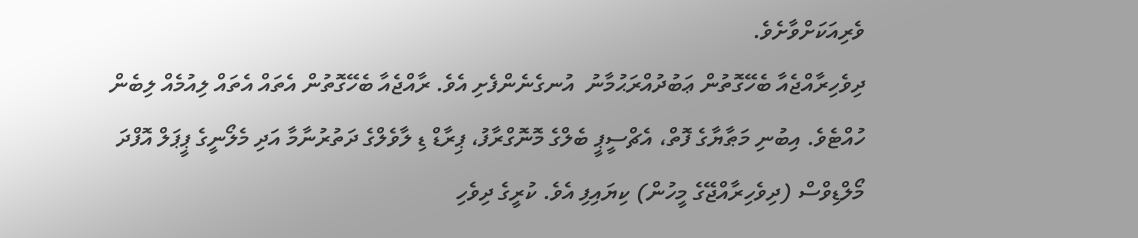ވެރިއަކަށްވާށެވެ.
ދިވެހިރާއްޖެއާ ބެހޭގޮތުން ޢަބުދުއްރަޙުމާނު  އުނގެނެންފެށި އެވެ. ރާއްޖެއާ ބެހޭގޮތުން އެތައް އެތައް ލިއުމެއް ލިބެން ހުއްޓެވެ. އިބުނި މަޠާޔާގެ ފޮތް، އެޗްސީޕީ ބެލްގެ މޮނޮގްރާފު، ޕިރާޑް ޑި ލާވެލްގެ ދަތުރުނާމާ އަދި މެލޯނީގެ ޕީޕަލް އޮފްދަ މޯލްޑިވްސް (ދިވެހިރާއްޖޭގެ މީހުން) ކިޔައިފި އެވެ. ކުރީގެ ދިވެހި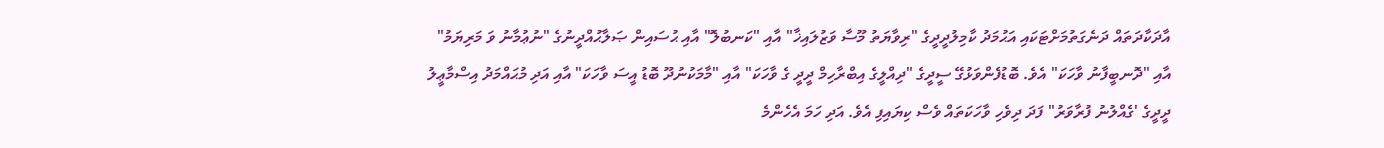އާދަކާދަތައް ދަނެގަތުމަށްޓަކައި އަޙުމަދު ކާމިލުދީދީގެ "ރިވާޔަތު މޫސާ ވަޒުލައިޚާ" އާއި "ކަނބުލޮ" އާއި ޙުސައިން ޞަލާޙުއްދީނުގެ "ނުޢުމާނު ވަ މަރިޔަމު" އާއި "ދޮނބީފާނު ވާހަކަ" އެވެ. ބޮޑުފެންވަޅުގޭ ސީދީގެ "ދިއްލީގެ އިބްރާހިމް ދީދީ ގެ ވާހަކަ" އާއި "މާމަކުނުދޫ ބޮޑު އީސަ ވާހަކަ" އާއި އަދި މުޙައްމަދު އިސްމާޢީލު ދީދީގެ 'ގެއްލުނު ފުރާވަރު" ފަދަ ދިވެހި ވާހަކަތައް ވެސް ކިޔައިފި އެވެ. އަދި ހަމަ އެހެންމެ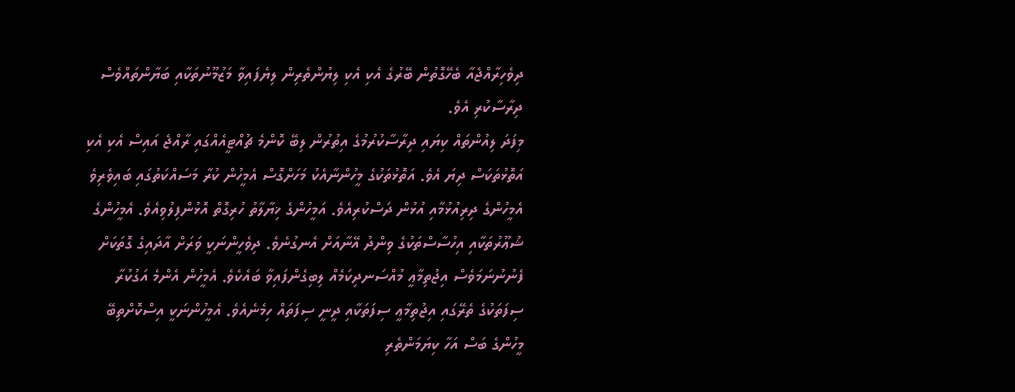ދިވެހިރާއްޖެއާ ބެހޭގޮތުން ބޭރުގެ އެކި އެކި ލިޔުންތެރިން ލިޔެފައިވާ މަޒުމޫނުތަކާއި ބަޔާންތައްވެސް ދިރާސާކުރި އެވެ.
މިފަދަ ލިއުންތައް ކިޔައި ދިރާސާކުރުމުގެ އިތުރުން ލިބޭ ކޮންމެ ޗުއްޓީއެއްގައި ރާއްޖެ އައިސް އެކި އެކި އަތޮޅުތަކަސް ދިޔަ އެވެ. އަތޮޅުތަކުގެ މީހުންނާއެކު މަހަށްގޮސް އެމީހުން ކުރާ މަސައްކަތުގައި ބައިވެރިވެ އެމީހުންގެ ދިރިއުޅުމާއި އުޅުން ދަސްކުރިއެވެ. އަމީހުންގެ ޚިޔާލާތު ހުރިގޮތް އޮޅުންފިލުވިއެވެ. އެމީހުންގެ ޝުޢޫރުތަކާއި އިހުސާސްތަކުގެ ވިންދު އޭނާއަށް އެނގުނެވެ. ދިވެހީންނަކީ ވަރަށް އާދައިގެ ގޮތަކަށް ފެނުނުނަމަވެސް އިޖުތިމާޢީ މުއްސަނދިކަމެއް ލިބިގެންފައިވާ ބައެކެވެ. އެމީހުން އެންމެ އަގުކުރާ ސިފަތަކުގެ ތެރޭގައި އިޖުތިމާޢީ ސިފަތަކާއި ދީނީ ސިފަތައް ހިމެނެއެވެ. އެމީހުންނަކީ އިސްކޮށްތިބޭ މީހުންގެ ބަސް އަހާ ކިޔަމަންތެރި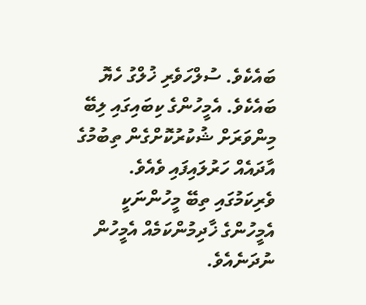ބައެކެވެ. ސުލްހަވެރި ޚުލްގު ހެޔޮ ބައެކެވެ. އެމީހުންގެ ކިބައިގައި ލިބޭ މިންވަރަށް ޝުކުރުކޮށްގެން ތިބުމުގެ އާދައެއް ހަރުލައިފައި ވެއެވެ. ވެރިކަމުގައި ތިބޭ މީހުންނަކީ އެމީހުންގެ ޚާދިމުންކަމެއް އެމީހުން ނުދަނެއެވެ.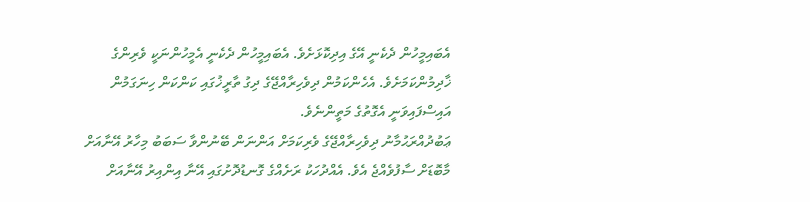އެބައިމީހުން ދެކެނީ އޭގެ އިދިކޮޅަށެވެ. އެބައިމީހުން ދެކެނީ އެމީހުންނަކީ ވެރިންގެ ޚާދިމުންކަމަށެވެ. އެހެންކަމުން ދިވެހިރާއްޖޭގެ ދިގު ތާރީޚުގައި ކަންކަން ހިނަގަމުން އައިސްފައިވަނީ އެގޮތުގެ މަތީންނެވެ.
ޢަބުދުއްރަޙުމާނު ދިވެހިރާއްޖޭގެ ވެރިކަމަށް އަންނަން ބޭނުންވާ ސަބަބު މިހާރު އޭނާއަށް މާބޮޑަށް ސާފުވެއްޖެ އެވެ. އެއްދުހަކު ރަށެއްގެ ގޮނޑުދޮށުގައި އޭނާ އިންއިރު އޭނާއަށް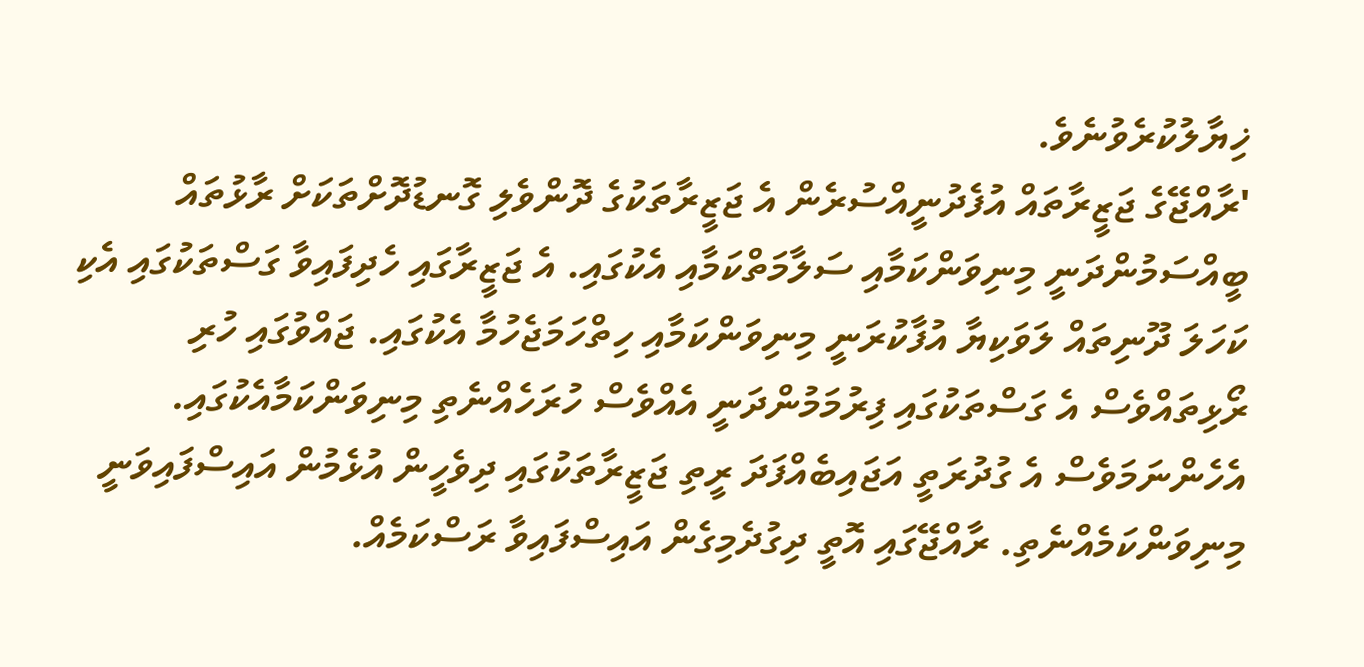ޚިޔާލުކުރެވުނެވެ.
'ރާއްޖޭގެ ޖަޒީރާތައް އުފެދުނީއްސުރެން އެ ޖަޒީރާތަކުގެ ދޮންވެލި ގޮނޑުދޮށްތަކަށް ރާޅުތައް ބީއްސަމުންދަނީ މިނިވަންކަމާއި ސަލާމަތްކަމާއި އެކުގައި. އެ ޖަޒީރާގައި ހެދިފައިވާ ގަސްތަކުގައި އެކި ކަހަލަ ދޫނިތައް ލަވަކިޔާ އުފާކުރަނީ މިނިވަންކަމާއި ހިތްހަމަޖެހުމާ އެކުގައި. ޖައްވުގައި ހުރި ރޯޅިތައްވެސް އެ ގަސްތަކުގައި ފިރުމަމުންދަނީ އެއްވެސް ހުރަހެއްނެތި މިނިވަންކަމާއެކުގައި. އެހެންނަމަވެސް އެ ގުދުރަތީ އަޖައިބެއްފަދަ ރީތި ޖަޒީރާތަކުގައި ދިވެހީން އުޅެމުން އައިސްފައިވަނީ މިނިވަންކަމެއްނެތި. ރާއްޖޭގައި އޮތީ ދިގުދެމިގެން އައިސްފައިވާ ރަސްކަމެއް.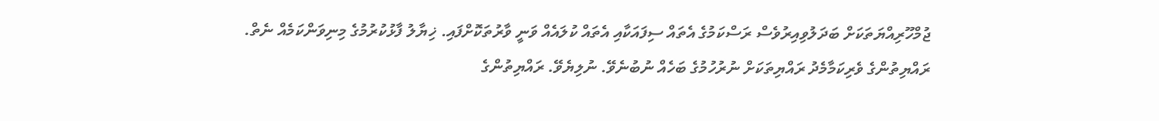ޖުމްހޫރިއްޔަތަކަށް ބަދަލުވިއިރުވެސް ރަސްކަމުގެ އެތައް ސިފައަކާއި އެތައް ކުލައެއް ވަނީ ވާރުތަކޮށްފައި. ޚިޔާލު ފާޅުކުރުމުގެ މިނިވަންކަމެއް ނެތް. ރައްޔިތުންގެ ވެރިކަމާމެދު ރައްޔިތަކަށް ނުރުހުމުގެ ބަހެއް ނުބުނެވޭ. ނުލިޔެވޭ. ރައްޔިތުންގެ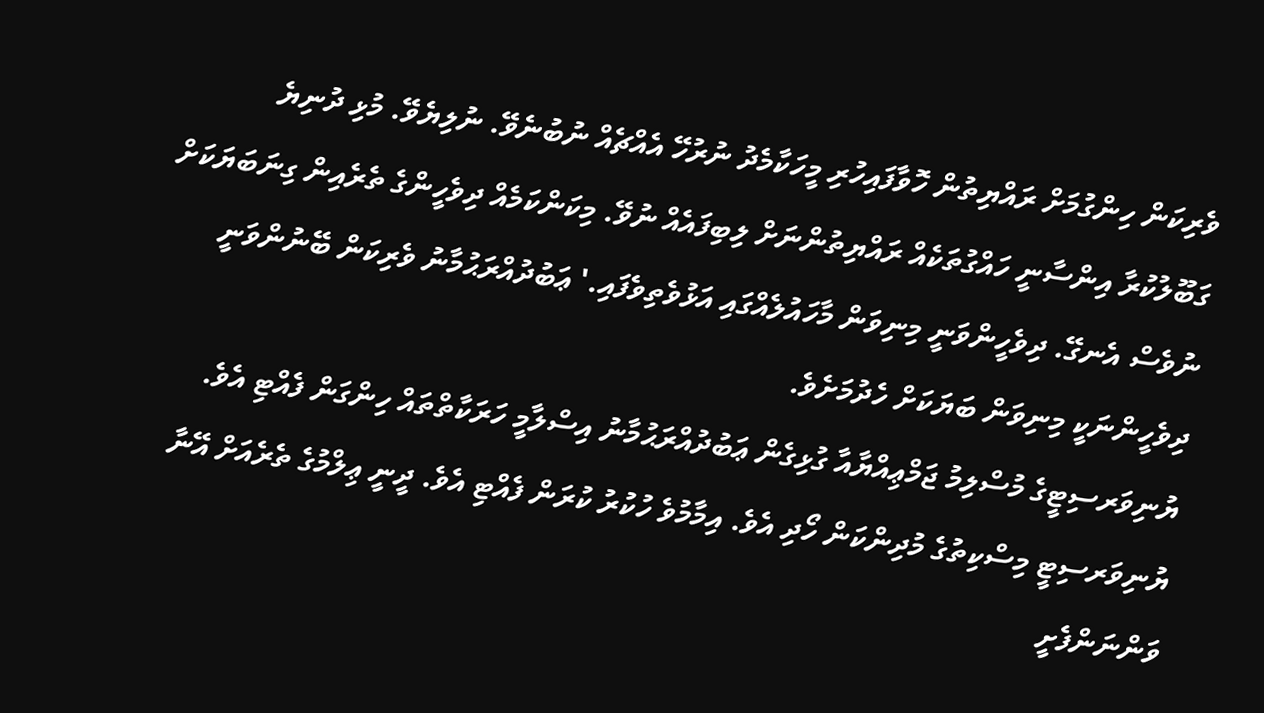ވެރިކަން ހިންގުމަށް ރައްޔިތުން ހޮވާފައިހުރި މީހަކާމެދު ނުރުހޭ އެއްޗެއް ނުބުނެވޭ. ނުލިޔެވޭ. މުޅި ދުނިޔެ ގަބޫލުކުރާ އިންސާނީ ހައްގުތަކެއް ރައްޔިތުންނަށް ލިބިފައެއް ނުވޭ. މިކަންކަމެއް ދިވެހީންގެ ތެރެއިން ގިނަބަޔަކަށް ނުވެސް އެނގޭ. ދިވެހީންވަނީ މިނިވަން މާހައުލެއްގައި އަޅުވެތިވެފައި.' ޢަބުދުއްރަޙުމާނު ވެރިކަން ބޭނުންވަނީ ދިވެހީންނަކީ މިނިވަން ބަޔަކަށް ހެދުމަށެވެ.
ޔުނިވަރސިޓީގެ މުސްލިމު ޖަމްޢިއްޔާއާ ގުޅިގެން ޢަބުދުއްރަޙުމާނު އިސްލާމީ ހަރަކާތްތައް ހިންގަން ފެއްޓި އެވެ. ޔުނިވަރސިޓީ މިސްކިތުގެ މުދިންކަން ހޯދި އެވެ. އިމާމުވެ ހުކުރު ކުރަން ފެއްޓި އެވެ. ދީނީ ޢިލްމުގެ ތެރެއަށް އޭނާ ވަންނަންފެށީ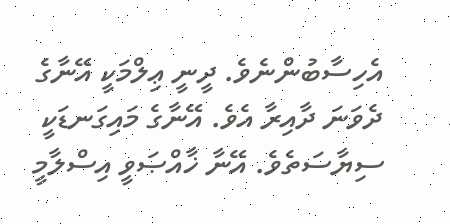އެހިސާބުންނެވެ. ދީނީ ޢިލްމަކީ އޭނާގެ ދެވަނަ ދާއިރާ އެވެ. އޭނާގެ މައިގަނޑަކީ ސިޔާސަތެވެ. އޭނާ ޚާއްޞަވީ އިސްލާމީ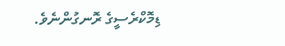ޑިމޮކްރެސީގެ ރޮނގުންނެވެ.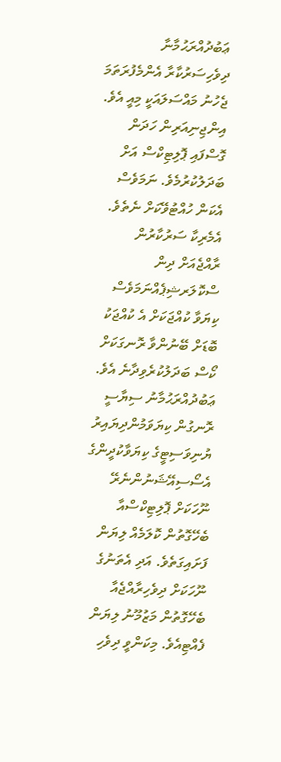ޢަބުދުއްރަޙުމާނާ ދިވެހިސަރުކާރާ އެންމެފުރަތަމަ ޖެހުނު މައްސަލައަކީ މިއީ އެވެ. އިންޖިނިއަރިން ހަދަން ގޮސްފައި ޕޮލިޓިކްސް އަށް ބަދަލުކުރުމެވެ. ނަމަވެސް އެކަން ހުއްޓުވޭކަށް ނެތެވެ. އެމެރިކާ ސަރުކާރުން ރާއްޖެއަށް ދިން ސްކޮލަރޝިޕެއްނަމަވެސް ކިޔަވާ ކުއްޖަކަށް އެ ކުއްޖަކު ބޮޑަށް ބޭނުންވާ ރޮނގަކަށް ކޯސް ބަދަލުކުރެވިދާނެ އެވެ. ޢަބުދުއްރަޙުމާނު ސިޔާސީ ރޮނގުން ކިޔަވަމުންދިޔައިރު ޔުނިވަސިޓީގެ ކިޔަވާކުދީންގެ އެސޯސިއޭޝަނުންނެރޭ ނޫހަކަށް ޕޮލިޓިކްސްއާ ބެހޭގޮތުން ކޮލަމެއް ލިޔަން ފަށައިގަތެވެ. އަދި އެތަނުގެ ނޫހަކަށް ދިވެހިރާއްޖެއާ ބެހޭގޮތުން މަޒުމޫނު ލިޔަން ފެއްޓިއެވެ. މިކަންވީ ދިވެހި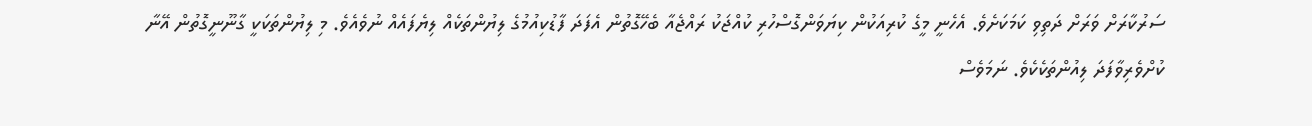ސަރުކާރަށް ވަރަށް ދަތިވި ކަމަކަށެވެ. އެހެނީ މީގެ ކުރިއަކުން ކިޔަވަންގޮސްހުރި ކުއްޖަކު ރައްޖެއާ ބެހޭގޮތުން އެފަދަ ފާޑުކިއުމުގެ ލިޔުންތަކެއް ލިޔެފައެއް ނުވެއެވެ. މި ލިޔުންތަކަކީ ގާނޫނީގޮތުން އޭނާ ކުށްވެރިވާފަދަ ލިއުންތަކެކެވެ. ނަމަވެސް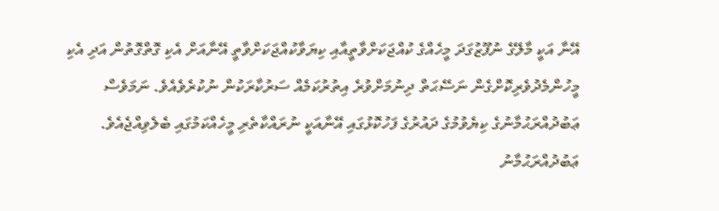އޭނާ އަކީ މާލޭގެ ނުފޫޒުގަދަ މީހެއްގެ ކުއްޖަކަށްވާތީއާއި ކިޔަވާކުއްޖަކަށްވާތީ އޭނާއަށް އެކި ގޮތްގޮތުން އަދި އެކި މީހުންމެދުވެރިކޮށްގެން ނަސޭޙަތް ދިނުމަށްވުރެ އިތުރުކަމެއް ސަރުކާރަކުން ނުކުރެވެއެވެ. ނަމަވެސް ޢަބުދުއްރަޙުމާނުގެ ކިޔެވުމުގެ ދައުރުގެ ފަހުކޮޅުގައި އޭނާއަކީ ނުރައްކާތެރި މީހެއްކަމުގައި ބެލެވިއްޖެއެވެ.
ޢަބުދުއްރަޙުމާނު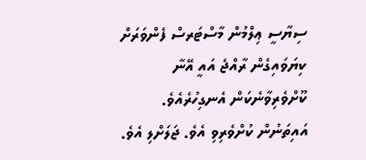ސިޔާސީ ޢިލްމުން މާސްޓަރސް ފެންވަރަށް ކިޔަވައިގެން ރާއްޖެ އައީ އޭނާ ކޫށްވެރިވާނެކަން އެނގިހުރެއެވެ. އައިތަނުން ކުށްވެރިވި އެވެ. ޖަލަށްލި އެވެ.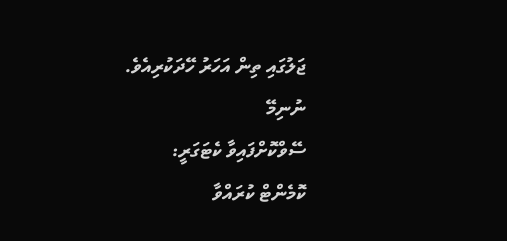ޖަލުގައި ތިން އަހަރު ހޭދަކުރިއެވެ.
ނުނިމޭ
ސޭވްކޮށްފައިވާ ކެޓަގަރީ:
ކޮމެންޓް ކުރައްވާ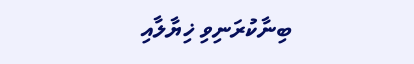ބިނާކުރަނިވި ޚިޔާލާއި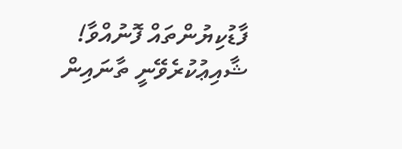ފާޑުކިޔުންތައް ފޮނުއްވާ! ޝާއިޢުކުރެވޭނީ ތާނައިން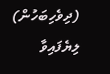(ދިވެހިބަހުން) ލިޔެފައިވާ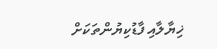ޚިޔާލާއި ފާޑުކިޔުންތަކަށް